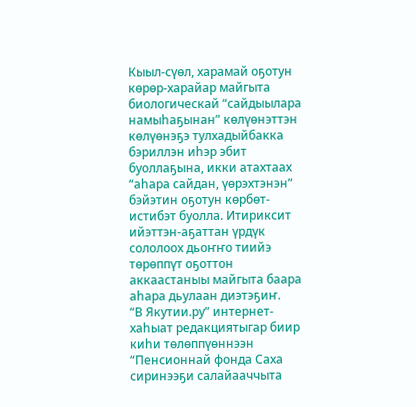Кыыл-сүөл, харамай оҕотун көрөр-харайар майгыта биологическай “сайдыылара намыһаҕынан” көлүөнэттэн көлүөнэҕэ тулхадыйбакка бэриллэн иһэр эбит буоллаҕына, икки атахтаах “аһара сайдан, үөрэхтэнэн” бэйэтин оҕотун көрбөт-истибэт буолла. Итириксит ийэттэн-аҕаттан үрдүк сололоох дьоҥҥо тиийэ төрөппүт оҕоттон аккаастаныы майгыта баара аһара дьулаан диэтэҕиҥ.
“В Якутии.ру” интернет-хаһыат редакциятыгар биир киһи төлөппүөннээн “Пенсионнай фонда Саха сиринээҕи салайааччыта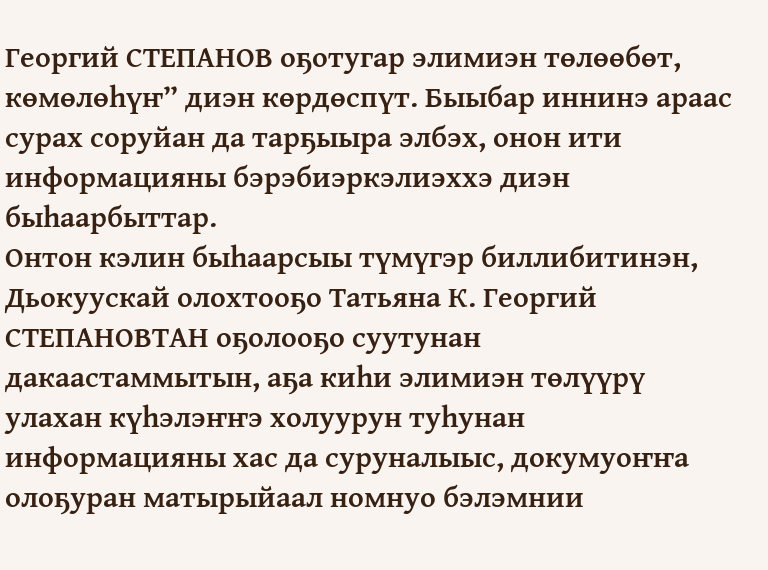Георгий СТЕПАНОВ оҕотугар элимиэн төлөөбөт, көмөлөһүҥ” диэн көрдөспүт. Быыбар иннинэ араас сурах соруйан да тарҕыыра элбэх, онон ити информацияны бэрэбиэркэлиэххэ диэн быһаарбыттар.
Онтон кэлин быһаарсыы түмүгэр биллибитинэн, Дьокуускай олохтооҕо Татьяна К. Георгий СТЕПАНОВТАН оҕолооҕо суутунан дакаастаммытын, аҕа киһи элимиэн төлүүрү улахан күһэлэҥҥэ холуурун туһунан информацияны хас да суруналыыс, докумуоҥҥа олоҕуран матырыйаал номнуо бэлэмнии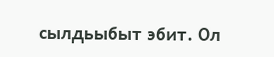сылдьыбыт эбит. Ол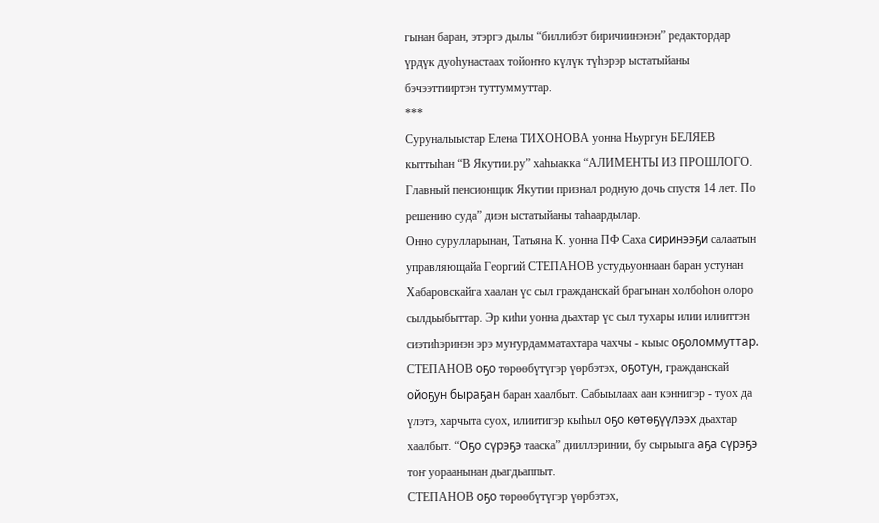гынан баран, этэргэ дылы “биллибэт биричиинэнэн” редактордар үрдүк дуоһунастаах тойоҥҥо күлүк түһэрэр ыстатыйаны бэчээттииртэн туттуммуттар.
***
Суруналыыстар Елена ТИХОНОВА уонна Ньургун БЕЛЯЕВ кыттыһан “В Якутии.ру” хаһыакка “АЛИМЕНТЫ ИЗ ПРОШЛОГО. Главный пенсионщик Якутии признал родную дочь спустя 14 лет. По решению суда” диэн ыстатыйаны таһаардылар.
Онно сурулларынан, Татьяна К. уонна ПФ Саха сиринээҕи салаатын управляющайа Георгий СТЕПАНОВ устудьуоннаан баран устунан Хабаровскайга хаалан үс сыл гражданскай брагынан холбоһон олоро сылдьыбыттар. Эр киһи уонна дьахтар үс сыл тухары илии илииттэн сиэтиһэринэн эрэ муҥурдамматахтара чахчы - кыыс оҕоломмуттар.
СТЕПАНОВ оҕо төрөөбүтүгэр үөрбэтэх, оҕотун, гражданскай ойоҕун быраҕан баран хаалбыт. Сабыылаах аан кэннигэр - туох да үлэтэ, харчыта суох, илиитигэр кыһыл оҕо көтөҕүүлээх дьахтар хаалбыт. “Оҕо сүрэҕэ тааска” дииллэринии, бу сырыыга аҕа сүрэҕэ тоҥ уораанынан дьагдьаппыт.
СТЕПАНОВ оҕо төрөөбүтүгэр үөрбэтэх,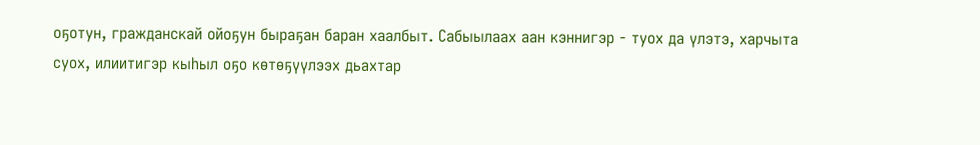оҕотун, гражданскай ойоҕун быраҕан баран хаалбыт. Сабыылаах аан кэннигэр - туох да үлэтэ, харчыта суох, илиитигэр кыһыл оҕо көтөҕүүлээх дьахтар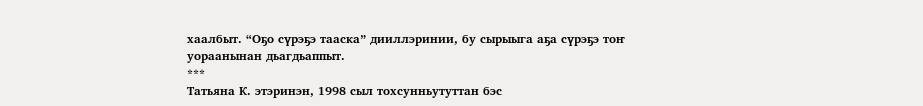хаалбыт. “Оҕо сүрэҕэ тааска” дииллэринии, бу сырыыга аҕа сүрэҕэ тоҥ уораанынан дьагдьаппыт.
***
Татьяна К. этэринэн, 1998 сыл тохсунньутуттан бэс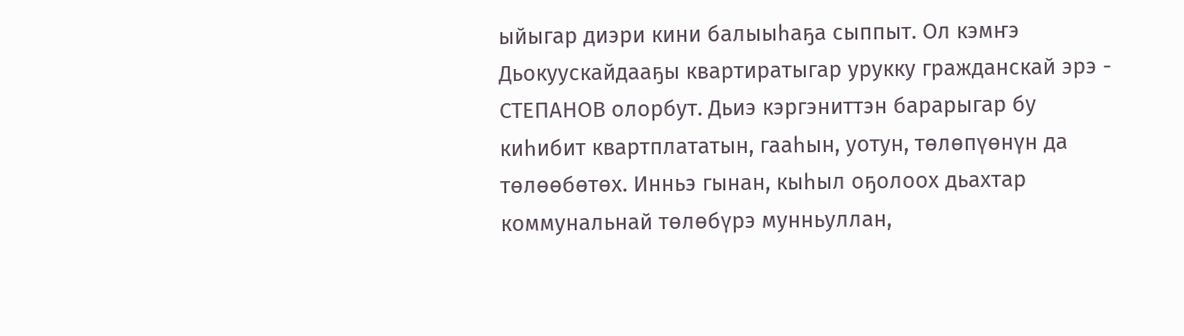ыйыгар диэри кини балыыһаҕа сыппыт. Ол кэмҥэ Дьокуускайдааҕы квартиратыгар урукку гражданскай эрэ - СТЕПАНОВ олорбут. Дьиэ кэргэниттэн барарыгар бу киһибит квартплататын, гааһын, уотун, төлөпүөнүн да төлөөбөтөх. Инньэ гынан, кыһыл оҕолоох дьахтар коммунальнай төлөбүрэ мунньуллан,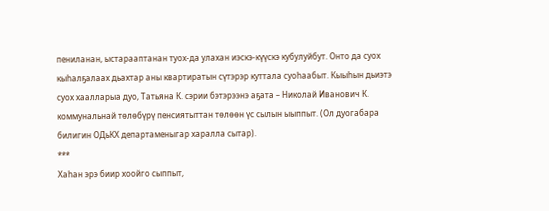пениланан, ыстарааптанан туох-да улахан иэскэ-күүскэ кубулуйбут. Онто да суох кыһалҕалаах дьахтар аны квартиратын сүтэрэр куттала суоһаабыт. Кыыһын дьиэтэ суох хаалларыа дуо, Татьяна К. сэрии бэтэрээнэ аҕата – Николай Иванович К. коммунальнай төлөбүрү пенсиятыттан төлөөн үс сылын ыыппыт. (Ол дуогабара билигин ОДьКХ департаменыгар харалла сытар).
***
Хаһан эрэ биир хоойго сыппыт,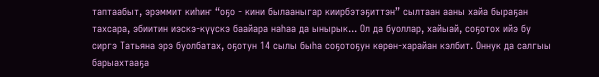таптаабыт, эрэммит киһиҥ “оҕо - кини былааныгар киирбэтэҕиттэн” сылтаан ааны хайа быраҕан тахсара, эбиитин иэскэ-күүскэ баайара наһаа да ынырык... Ол да буоллар, хайыай, соҕотох ийэ бу сиргэ Татьяна эрэ буолбатах, оҕотун 14 сылы быһа соҕотоҕун көрөн-харайан кэлбит. Оннук да салгыы барыахтааҕа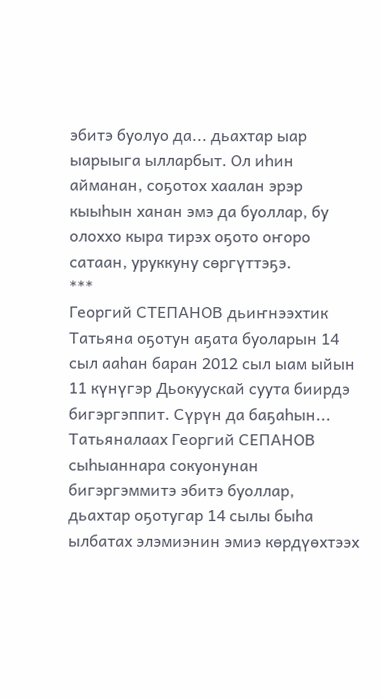эбитэ буолуо да... дьахтар ыар ыарыыга ылларбыт. Ол иһин айманан, соҕотох хаалан эрэр кыыһын ханан эмэ да буоллар, бу олоххо кыра тирэх оҕото оҥоро сатаан, уруккуну сөргүттэҕэ.
***
Георгий СТЕПАНОВ дьиҥнээхтик Татьяна оҕотун аҕата буоларын 14 сыл ааһан баран 2012 сыл ыам ыйын 11 күнүгэр Дьокуускай суута биирдэ бигэргэппит. Сүрүн да баҕаһын... Татьяналаах Георгий СЕПАНОВ сыһыаннара сокуонунан бигэргэммитэ эбитэ буоллар, дьахтар оҕотугар 14 сылы быһа ылбатах элэмиэнин эмиэ көрдүөхтээх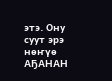этэ. Ону суут эрэ нөҥүө АҔАНАН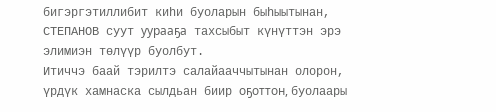бигэргэтиллибит киһи буоларын быһыытынан, СТЕПАНОВ суут уурааҕа тахсыбыт күнүттэн эрэ элимиэн төлүүр буолбут.
Итиччэ баай тэрилтэ салайааччытынан олорон, үрдүк хамнаска сылдьан биир оҕоттон, буолаары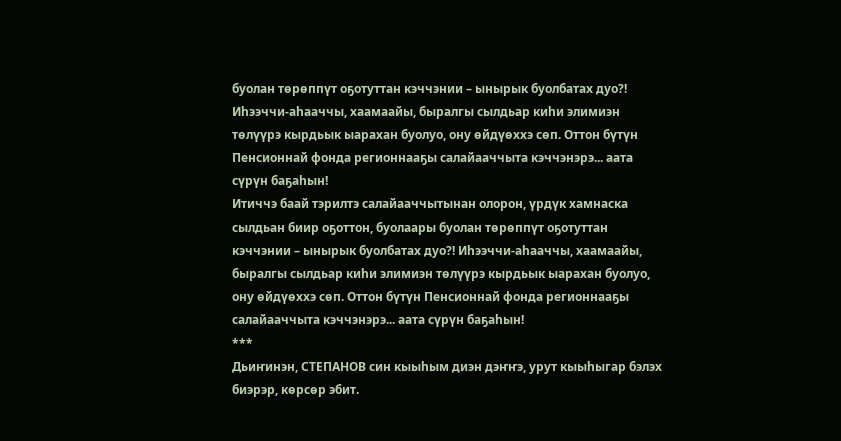буолан төрөппүт оҕотуттан кэччэнии – ынырык буолбатах дуо?! Иһээччи-аһааччы, хаамаайы, быралгы сылдьар киһи элимиэн төлүүрэ кырдьык ыарахан буолуо, ону өйдүөххэ сөп. Оттон бүтүн Пенсионнай фонда регионнааҕы салайааччыта кэччэнэрэ... аата сүрүн баҕаһын!
Итиччэ баай тэрилтэ салайааччытынан олорон, үрдүк хамнаска сылдьан биир оҕоттон, буолаары буолан төрөппүт оҕотуттан кэччэнии – ынырык буолбатах дуо?! Иһээччи-аһааччы, хаамаайы, быралгы сылдьар киһи элимиэн төлүүрэ кырдьык ыарахан буолуо, ону өйдүөххэ сөп. Оттон бүтүн Пенсионнай фонда регионнааҕы салайааччыта кэччэнэрэ... аата сүрүн баҕаһын!
***
Дьиҥинэн, СТЕПАНОВ син кыыһым диэн дэҥҥэ, урут кыыһыгар бэлэх биэрэр, көрсөр эбит.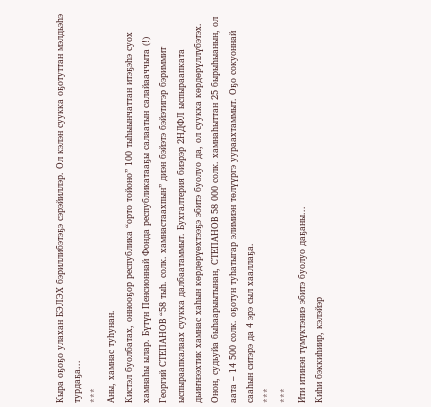Кыра оҕоҕо улахан БЭЛЭХ бэриллибэтэҕэ сэрэйиллэр. Ол кэлэн суукка оҕотуттан мэлдьэһэ турдаҕа...
***
Аны, хамнас туһунан.
Кистэл буолбатах, оннооҕор республика “орто тойоно” 100 тыһыынчаттан итэҕэһэ суох хамнаһы ылар. Бүтүн Пенсионнай Фонда республикатааҕы салаатын салайааччыта (!) Георгий СТЕПАНОВ “58 тыһ. солк. хамнастаахпын” диэн бэйэтэ бэйэтигэр бэриммит ыспыраапкалаах суукка далбаатаммыт. Бухгалтерия биэрэр 2НДФЛ ыспыраапката дьиҥнээхтик хамнас хаһын көрдөрүөхтээҕэ эбитэ буолуо да, ол суукка көрдөрүллүбэтэх.
Онон, судьуйа быһаарыытынан, СТЕПАНОВ 58 000 солк. хамнаһыттан 25 бырыһыанын, ол аата – 14 500 солк. оҕотун туһатыгар элимиэн төлүүргэ уураахтаммыт. Оҕо сокуоннай сааһын ситэрэ да 4 эрэ сыл хааллаҕа.
***
***
Ити итинэн түмүктэниэ эбитэ буолуо даҕаны...
Киһи бэккиһиир, кэлэйэр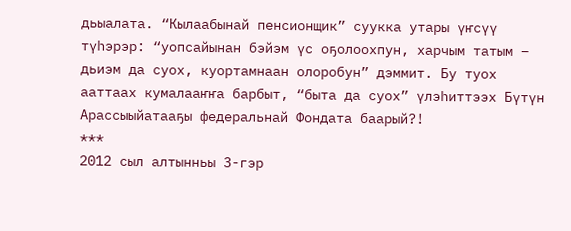дьыалата. “Кылаабынай пенсионщик” суукка утары үҥсүү түһэрэр: “уопсайынан бэйэм үс оҕолоохпун, харчым татым – дьиэм да суох, куортамнаан олоробун” дэммит. Бу туох ааттаах кумалааҥҥа барбыт, “быта да суох” үлэһиттээх Бүтүн Арассыыйатааҕы федеральнай Фондата баарый?!
***
2012 сыл алтынньы 3-гэр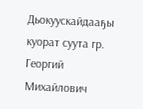Дьокуускайдааҕы куорат суута гр. Георгий Михайлович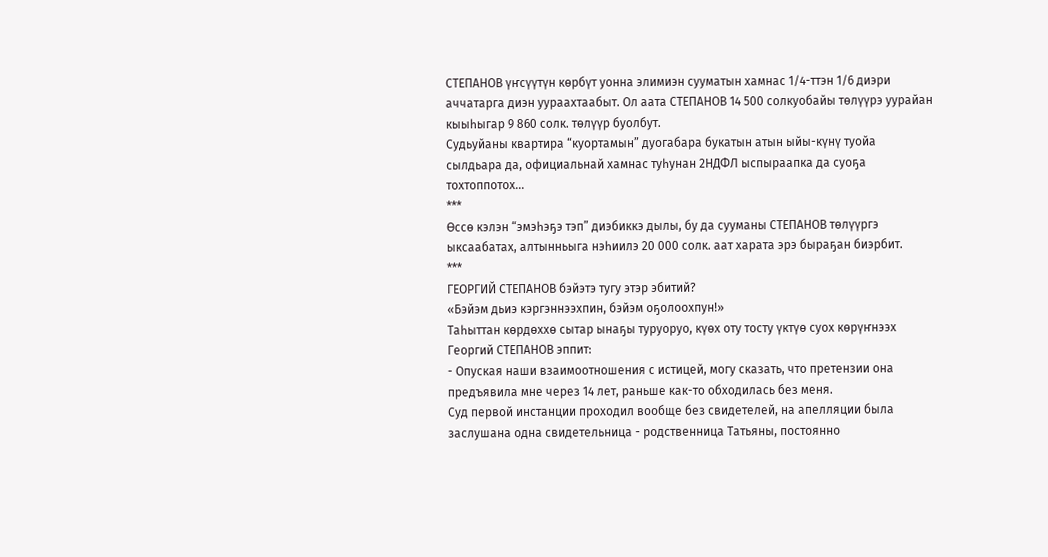СТЕПАНОВ үҥсүүтүн көрбүт уонна элимиэн сууматын хамнас 1/4-ттэн 1/6 диэри аччатарга диэн уураахтаабыт. Ол аата СТЕПАНОВ 14 500 солкуобайы төлүүрэ уурайан кыыһыгар 9 860 солк. төлүүр буолбут.
Судьуйаны квартира “куортамын” дуогабара букатын атын ыйы-күнү туойа сылдьара да, официальнай хамнас туһунан 2НДФЛ ыспыраапка да суоҕа тохтоппотох...
***
Өссө кэлэн “эмэһэҕэ тэп” диэбиккэ дылы, бу да сууманы СТЕПАНОВ төлүүргэ ыксаабатах, алтынньыга нэһиилэ 20 000 солк. аат харата эрэ быраҕан биэрбит.
***
ГЕОРГИЙ СТЕПАНОВ бэйэтэ тугу этэр эбитий?
«Бэйэм дьиэ кэргэннээхпин, бэйэм оҕолоохпун!»
Таһыттан көрдөххө сытар ынаҕы туруоруо, күөх оту тосту үктүө суох көрүҥнээх Георгий СТЕПАНОВ эппит:
- Опуская наши взаимоотношения с истицей, могу сказать, что претензии она предъявила мне через 14 лет, раньше как-то обходилась без меня.
Суд первой инстанции проходил вообще без свидетелей, на апелляции была заслушана одна свидетельница - родственница Татьяны, постоянно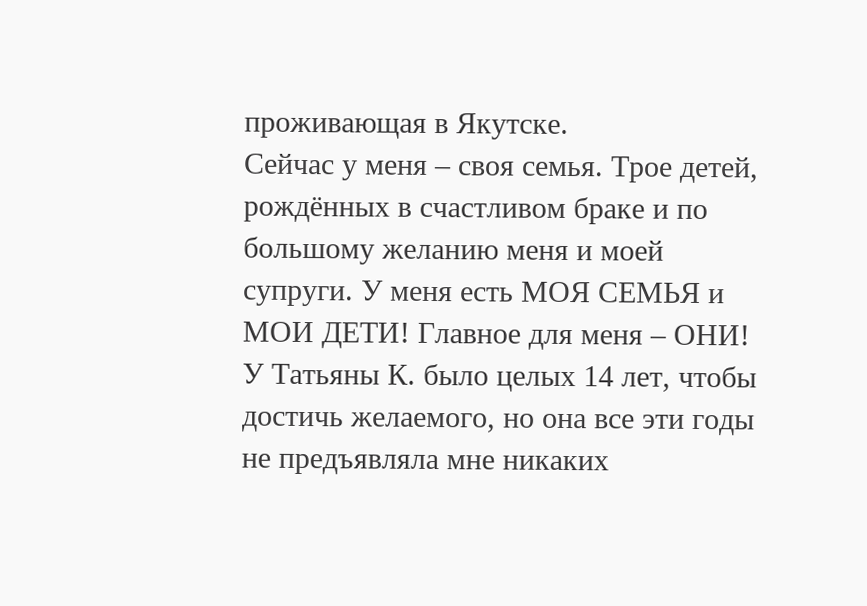проживающая в Якутске.
Сейчас у меня – своя семья. Трое детей, рождённых в счастливом браке и по большому желанию меня и моей супруги. У меня есть МОЯ СЕМЬЯ и МОИ ДЕТИ! Главное для меня – ОНИ!
У Татьяны К. было целых 14 лет, чтобы достичь желаемого, но она все эти годы не предъявляла мне никаких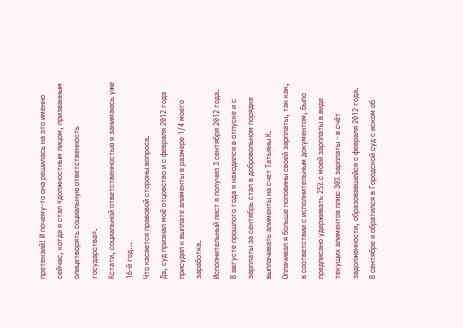претензий! И почему-то она решилась на это именно сейчас, когда я стал «должностным лицом, призванным олицетворять социальную ответственность государства».
Кстати, социальной ответственностью я занимаюсь уже 16-й год…
Что касается правовой стороны вопроса.
Да, суд признал моё отцовство и с февраля 2012 года присудил к выплате алименты в размере 1/4 моего заработка.
Исполнительный лист я получил 3 сентября 2012 года.
В августе прошлого года я находился в отпуске и с зарплаты за сентябрь стал в добровольном порядке выплачивать алименты на счет Татьяны К.
Оплачивал я больше половины своей зарплаты, так как, в соответствии с исполнительным документом, было предписано удерживать 25% с моей зарплаты в виде текущих алиментов плюс 30% зарплаты - в счёт задолженности, образовавшейся с февраля 2012 года.
В сентябре я обратился в Городской суд с иском об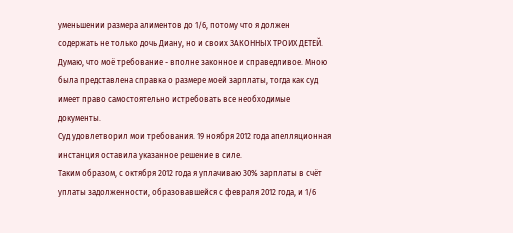уменьшении размера алиментов до 1/6, потому что я должен содержать не только дочь Диану, но и своих ЗАКОННЫХ ТРОИХ ДЕТЕЙ.
Думаю, что моё требование - вполне законное и справедливое. Мною была представлена справка о размере моей зарплаты, тогда как суд имеет право самостоятельно истребовать все необходимые документы.
Суд удовлетворил мои требования. 19 ноября 2012 года апелляционная инстанция оставила указанное решение в силе.
Таким образом, с октября 2012 года я уплачиваю 30% зарплаты в счёт уплаты задолженности, образовавшейся с февраля 2012 года, и 1/6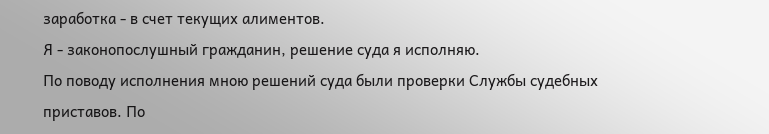заработка - в счет текущих алиментов.
Я - законопослушный гражданин, решение суда я исполняю.
По поводу исполнения мною решений суда были проверки Службы судебных приставов. По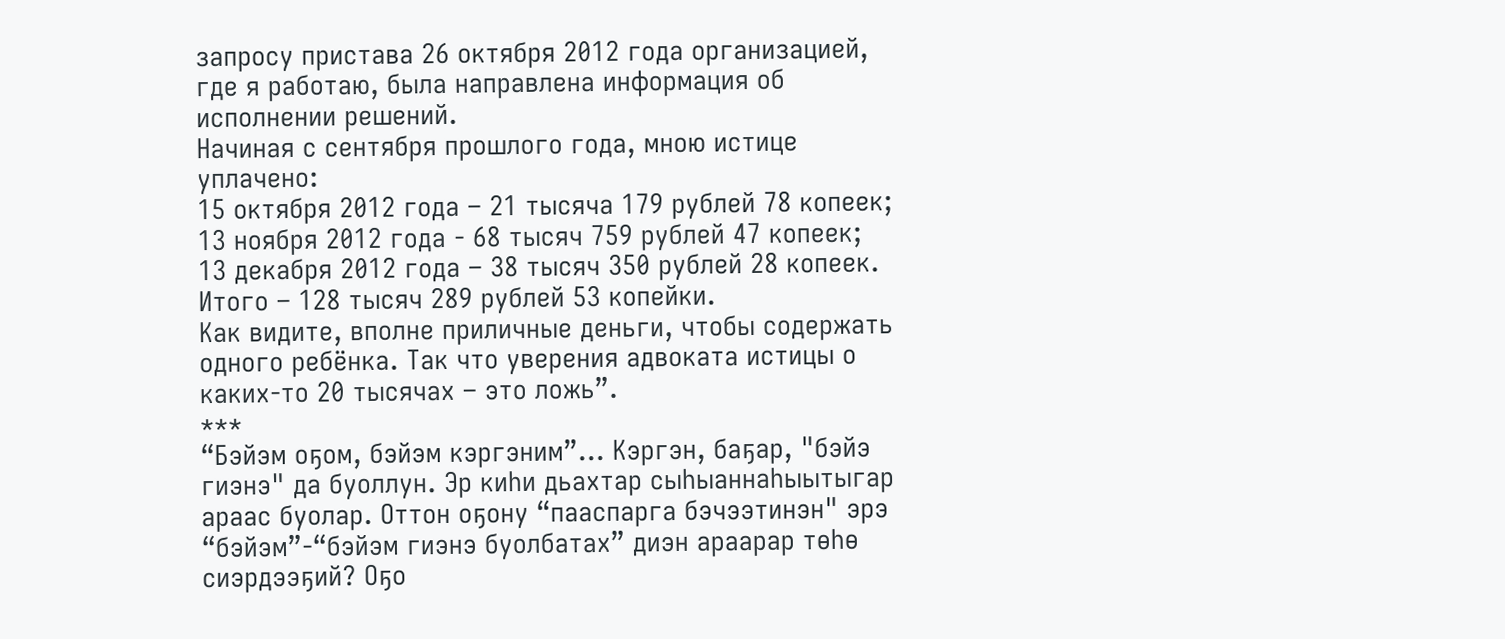запросу пристава 26 октября 2012 года организацией, где я работаю, была направлена информация об исполнении решений.
Начиная с сентября прошлого года, мною истице уплачено:
15 октября 2012 года – 21 тысяча 179 рублей 78 копеек;
13 ноября 2012 года - 68 тысяч 759 рублей 47 копеек;
13 декабря 2012 года – 38 тысяч 350 рублей 28 копеек.
Итого – 128 тысяч 289 рублей 53 копейки.
Как видите, вполне приличные деньги, чтобы содержать одного ребёнка. Так что уверения адвоката истицы о каких-то 20 тысячах – это ложь”.
***
“Бэйэм оҕом, бэйэм кэргэним”... Кэргэн, баҕар, "бэйэ гиэнэ" да буоллун. Эр киһи дьахтар сыһыаннаһыытыгар араас буолар. Оттон оҕону “пааспарга бэчээтинэн" эрэ “бэйэм”-“бэйэм гиэнэ буолбатах” диэн араарар төһө сиэрдээҕий? Оҕо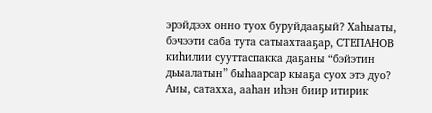эрэйдээх онно туох буруйдааҕый? Хаһыаты, бэчээти саба тута сатыахтааҕар, СТЕПАНОВ киһилии сууттаспакка даҕаны “бэйэтин дьыалатын” быһаарсар кыаҕа суох этэ дуо? Аны, сатахха, ааһан иһэн биир итирик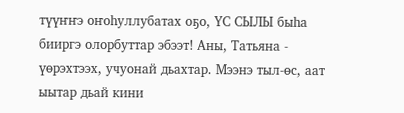түүҥҥэ оҥоһуллубатах оҕо, ҮС СЫЛЫ быһа бииргэ олорбуттар эбээт! Аны, Татьяна - үөрэхтээх, учуонай дьахтар. Мээнэ тыл-өс, аат ыытар дьай кини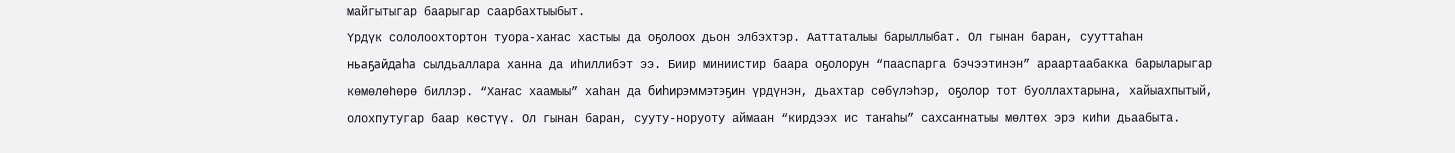майгытыгар баарыгар саарбахтыыбыт.
Үрдүк сололоохтортон туора-хаҥас хастыы да оҕолоох дьон элбэхтэр. Ааттаталыы барыллыбат. Ол гынан баран, сууттаһан ньаҕайдаһа сылдьаллара ханна да иһиллибэт ээ. Биир миниистир баара оҕолорун “пааспарга бэчээтинэн” араартаабакка барыларыгар көмөлөһөрө биллэр. “Хаҥас хаамыы” хаһан да биһирэммэтэҕин үрдүнэн, дьахтар сөбүлэһэр, оҕолор тот буоллахтарына, хайыахпытый, олохпутугар баар көстүү. Ол гынан баран, сууту-норуоту аймаан “кирдээх ис таҥаһы” сахсаҥнатыы мөлтөх эрэ киһи дьаабыта.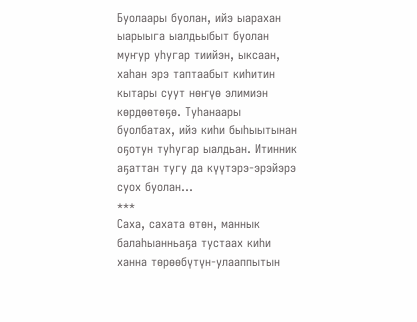Буолаары буолан, ийэ ыарахан ыарыыга ыалдьыбыт буолан муҥур уһугар тиийэн, ыксаан, хаһан эрэ таптаабыт киһитин кытары суут нөҥүө элимиэн көрдөөтөҕө. Туһанаары буолбатах, ийэ киһи быһыытынан оҕотун туһугар ыалдьан. Итинник аҕаттан тугу да күүтэрэ-эрэйэрэ суох буолан...
***
Саха, сахата өтөн, маннык балаһыанньаҕа тустаах киһи ханна төрөөбүтүн-улааппытын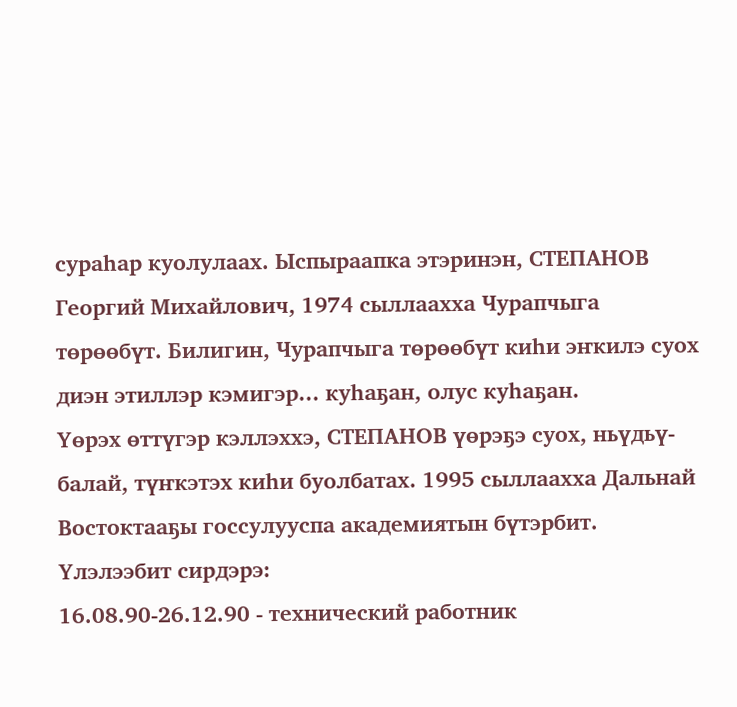сураһар куолулаах. Ыспыраапка этэринэн, СТЕПАНОВ Георгий Михайлович, 1974 сыллаахха Чурапчыга төрөөбүт. Билигин, Чурапчыга төрөөбүт киһи эҥкилэ суох диэн этиллэр кэмигэр... куһаҕан, олус куһаҕан.
Үөрэх өттүгэр кэллэххэ, СТЕПАНОВ үөрэҕэ суох, ньүдьү-балай, түҥкэтэх киһи буолбатах. 1995 сыллаахха Дальнай Востоктааҕы госсулууспа академиятын бүтэрбит.
Үлэлээбит сирдэрэ:
16.08.90-26.12.90 - технический работник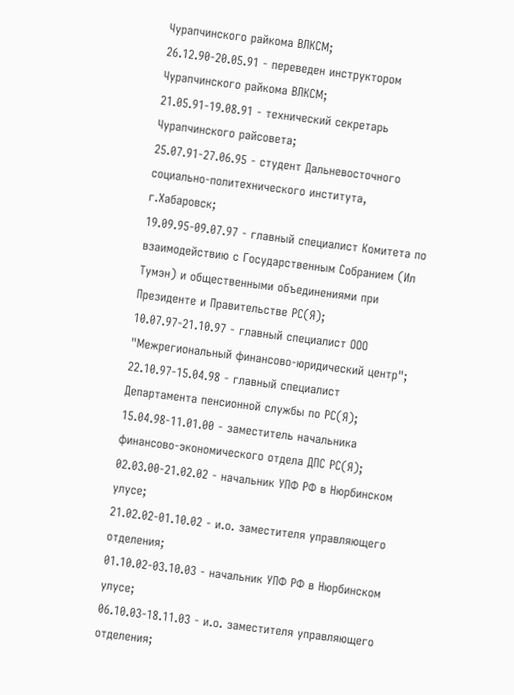Чурапчинского райкома ВЛКСМ;
26.12.90-20.05.91 - переведен инструктором Чурапчинского райкома ВЛКСМ;
21.05.91-19.08.91 - технический секретарь Чурапчинского райсовета;
25.07.91-27.06.95 - студент Дальневосточного социально-политехнического института, г.Хабаровск;
19.09.95-09.07.97 - главный специалист Комитета по взаимодействию с Государственным Собранием (Ил Тумэн) и общественными объединениями при Президенте и Правительстве РС(Я);
10.07.97-21.10.97 - главный специалист ООО "Межрегиональный финансово-юридический центр";
22.10.97-15.04.98 - главный специалист Департамента пенсионной службы по РС(Я);
15.04.98-11.01.00 - заместитель начальника финансово-экономического отдела ДПС РС(Я);
02.03.00-21.02.02 - начальник УПФ РФ в Нюрбинском улусе;
21.02.02-01.10.02 - и.о. заместителя управляющего отделения;
01.10.02-03.10.03 - начальник УПФ РФ в Нюрбинском улусе;
06.10.03-18.11.03 - и.о. заместителя управляющего отделения;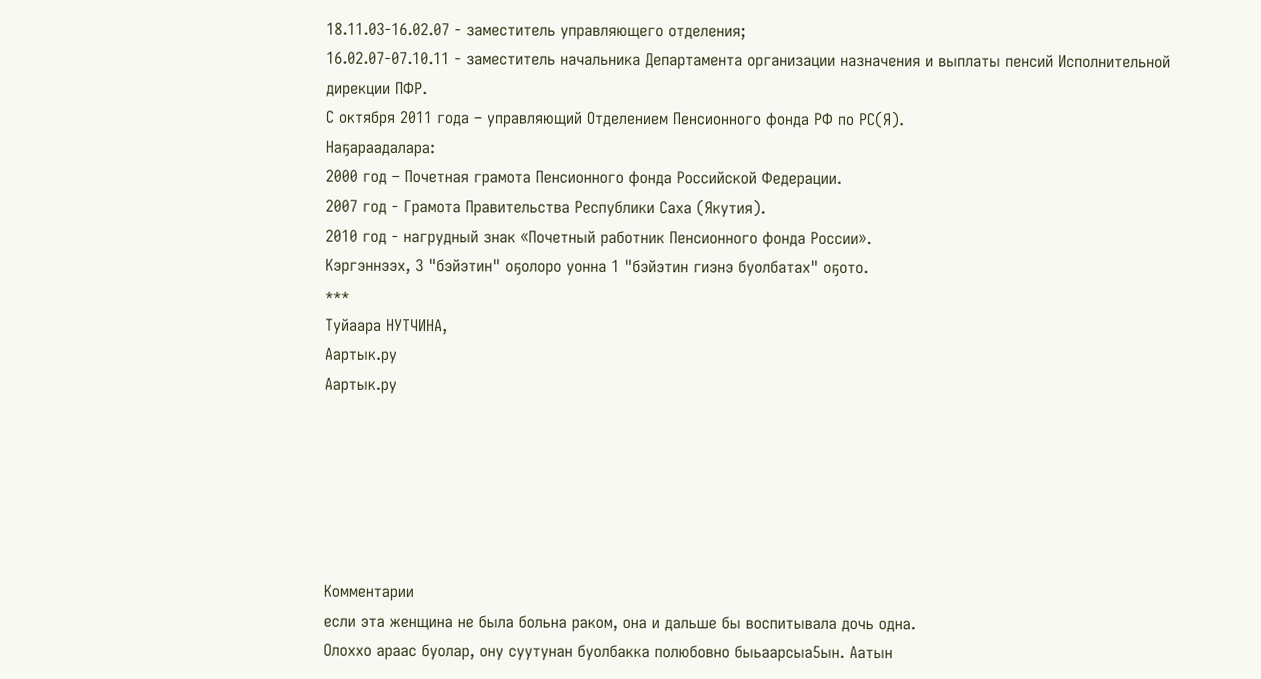18.11.03-16.02.07 - заместитель управляющего отделения;
16.02.07-07.10.11 - заместитель начальника Департамента организации назначения и выплаты пенсий Исполнительной дирекции ПФР.
С октября 2011 года – управляющий Отделением Пенсионного фонда РФ по РС(Я).
Наҕараадалара:
2000 год – Почетная грамота Пенсионного фонда Российской Федерации.
2007 год - Грамота Правительства Республики Саха (Якутия).
2010 год - нагрудный знак «Почетный работник Пенсионного фонда России».
Кэргэннээх, 3 "бэйэтин" оҕолоро уонна 1 "бэйэтин гиэнэ буолбатах" оҕото.
***
Туйаара НУТЧИНА,
Аартык.ру
Аартык.ру






Комментарии
если эта женщина не была больна раком, она и дальше бы воспитывала дочь одна.
Олоххо араас буолар, ону суутунан буолбакка полюбовно быьаарсыа5ын. Аатын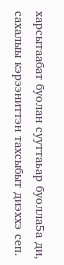харсытаабат буолан сууттаьар буолла5а ди, сахалыы кэрээниттэн тахсыбыт диэххэ сеп.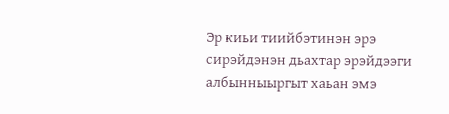Эр киьи тиийбэтинэн эрэ сирэйдэнэн дьахтар эрэйдээги албынныыргыт хаьан эмэ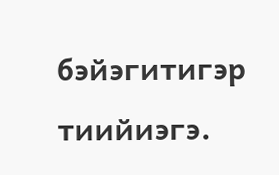бэйэгитигэр тиийиэгэ.